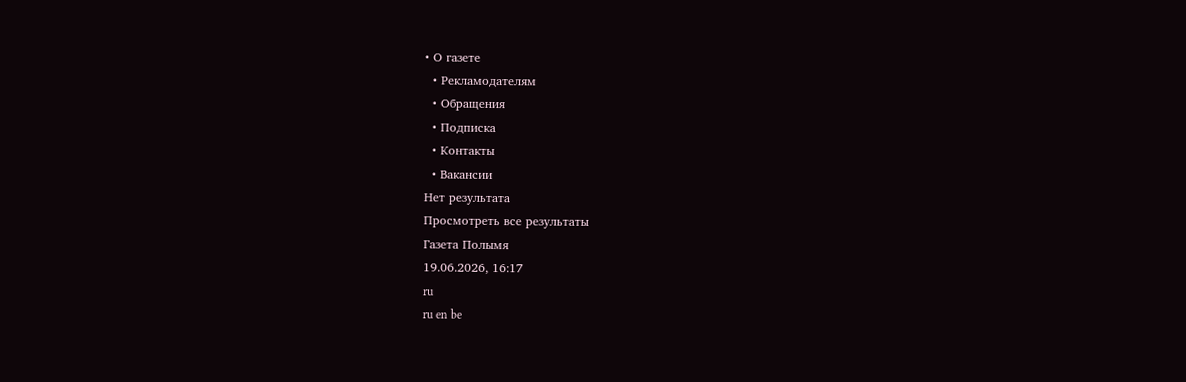• О газете
  • Рекламодателям
  • Обращения
  • Подписка
  • Контакты
  • Вакансии
Нет результата
Просмотреть все результаты
Газета Полымя
19.06.2026, 16:17
ru
ru en be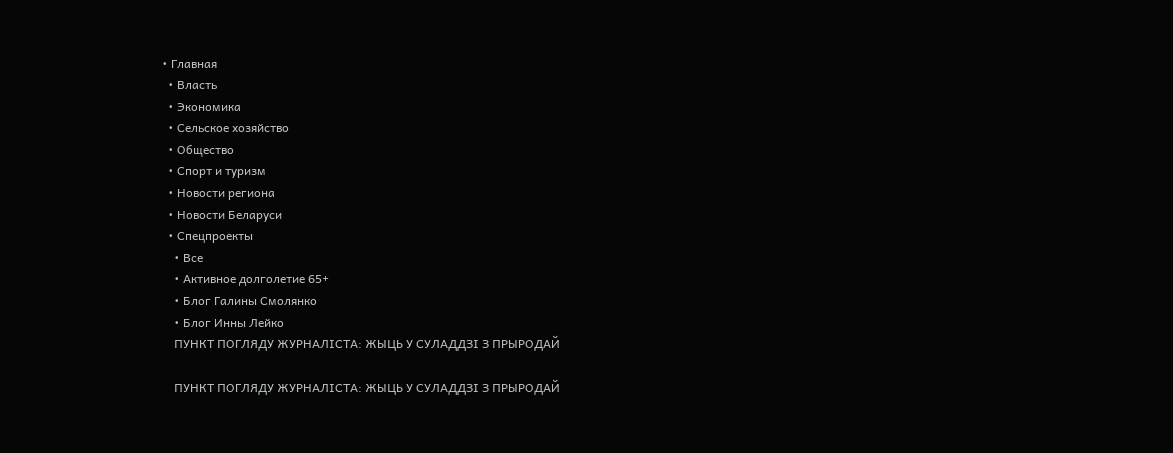• Главная
  • Власть
  • Экономика
  • Сельское хозяйство
  • Общество
  • Спорт и туризм
  • Новости региона
  • Новости Беларуси
  • Спецпроекты
    • Все
    • Активное долголетие 65+
    • Блог Галины Смолянко
    • Блог Инны Лейко
    ПУНКТ ПОГЛЯДУ ЖУРНАЛІСТА: ЖЫЦЬ У СУЛАДДЗІ З ПРЫРОДАЙ

    ПУНКТ ПОГЛЯДУ ЖУРНАЛІСТА: ЖЫЦЬ У СУЛАДДЗІ З ПРЫРОДАЙ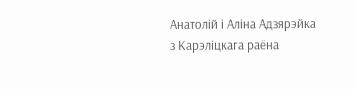Анатолій і Аліна Адзярэйка з Карэліцкага раёна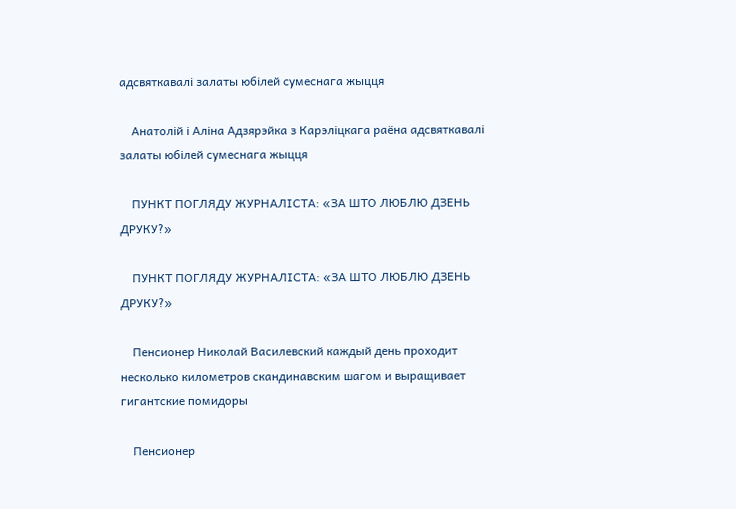адсвяткавалі залаты юбілей сумеснага жыцця

    Анатолій і Аліна Адзярэйка з Карэліцкага раёна адсвяткавалі залаты юбілей сумеснага жыцця

    ПУНКТ ПОГЛЯДУ ЖУРНАЛІСТА: «ЗА ШТО ЛЮБЛЮ ДЗЕНЬ ДРУКУ?»

    ПУНКТ ПОГЛЯДУ ЖУРНАЛІСТА: «ЗА ШТО ЛЮБЛЮ ДЗЕНЬ ДРУКУ?»

    Пенсионер Николай Василевский каждый день проходит несколько километров скандинавским шагом и выращивает гигантские помидоры

    Пенсионер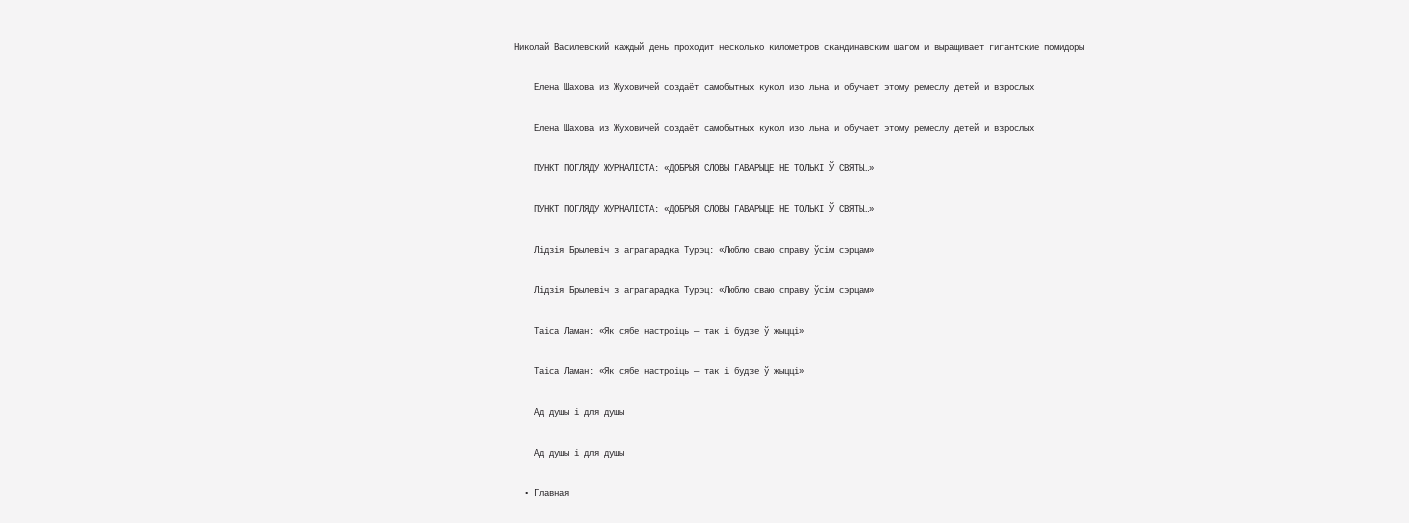Николай Василевский каждый день проходит несколько километров скандинавским шагом и выращивает гигантские помидоры

    Елена Шахова из Жуховичей создаёт самобытных кукол изо льна и обучает этому ремеслу детей и взрослых

    Елена Шахова из Жуховичей создаёт самобытных кукол изо льна и обучает этому ремеслу детей и взрослых

    ПУНКТ ПОГЛЯДУ ЖУРНАЛІСТА: «ДОБРЫЯ СЛОВЫ ГАВАРЫЦЕ НЕ ТОЛЬКІ Ў СВЯТЫ…»

    ПУНКТ ПОГЛЯДУ ЖУРНАЛІСТА: «ДОБРЫЯ СЛОВЫ ГАВАРЫЦЕ НЕ ТОЛЬКІ Ў СВЯТЫ…»

    Лідзія Брылевіч з аграгарадка Турэц: «Люблю сваю справу ўсім сэрцам»

    Лідзія Брылевіч з аграгарадка Турэц: «Люблю сваю справу ўсім сэрцам»

    Таіса Ламан: «Як сябе настроіць — так і будзе ў жыцці»

    Таіса Ламан: «Як сябе настроіць — так і будзе ў жыцці»

    Ад душы і для душы

    Ад душы і для душы

  • Главная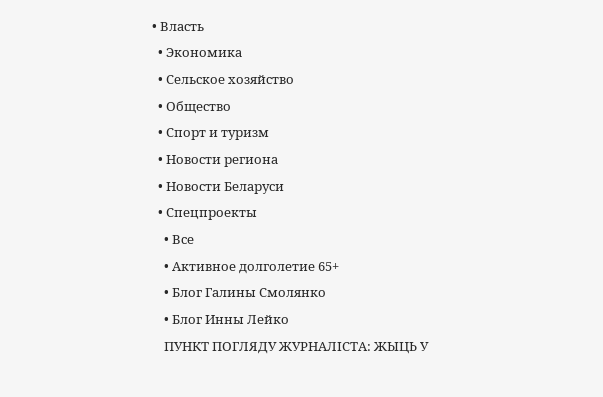• Власть
  • Экономика
  • Сельское хозяйство
  • Общество
  • Спорт и туризм
  • Новости региона
  • Новости Беларуси
  • Спецпроекты
    • Все
    • Активное долголетие 65+
    • Блог Галины Смолянко
    • Блог Инны Лейко
    ПУНКТ ПОГЛЯДУ ЖУРНАЛІСТА: ЖЫЦЬ У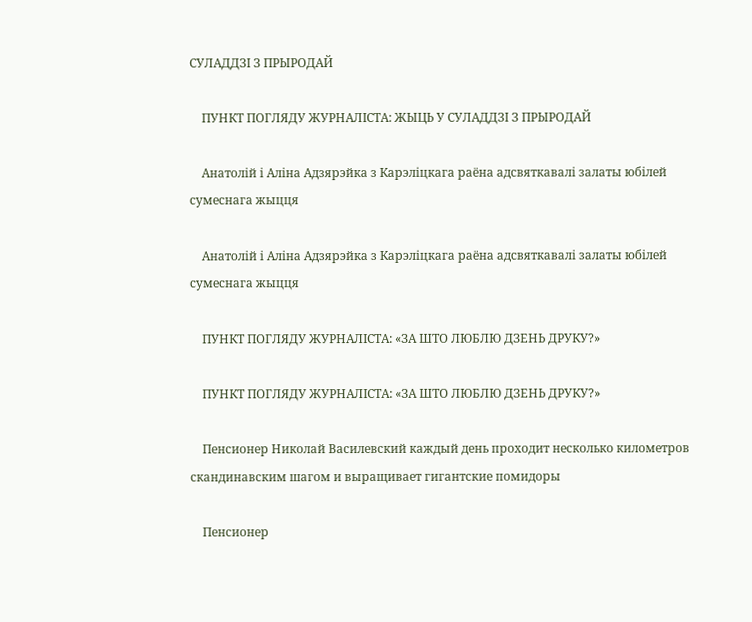СУЛАДДЗІ З ПРЫРОДАЙ

    ПУНКТ ПОГЛЯДУ ЖУРНАЛІСТА: ЖЫЦЬ У СУЛАДДЗІ З ПРЫРОДАЙ

    Анатолій і Аліна Адзярэйка з Карэліцкага раёна адсвяткавалі залаты юбілей сумеснага жыцця

    Анатолій і Аліна Адзярэйка з Карэліцкага раёна адсвяткавалі залаты юбілей сумеснага жыцця

    ПУНКТ ПОГЛЯДУ ЖУРНАЛІСТА: «ЗА ШТО ЛЮБЛЮ ДЗЕНЬ ДРУКУ?»

    ПУНКТ ПОГЛЯДУ ЖУРНАЛІСТА: «ЗА ШТО ЛЮБЛЮ ДЗЕНЬ ДРУКУ?»

    Пенсионер Николай Василевский каждый день проходит несколько километров скандинавским шагом и выращивает гигантские помидоры

    Пенсионер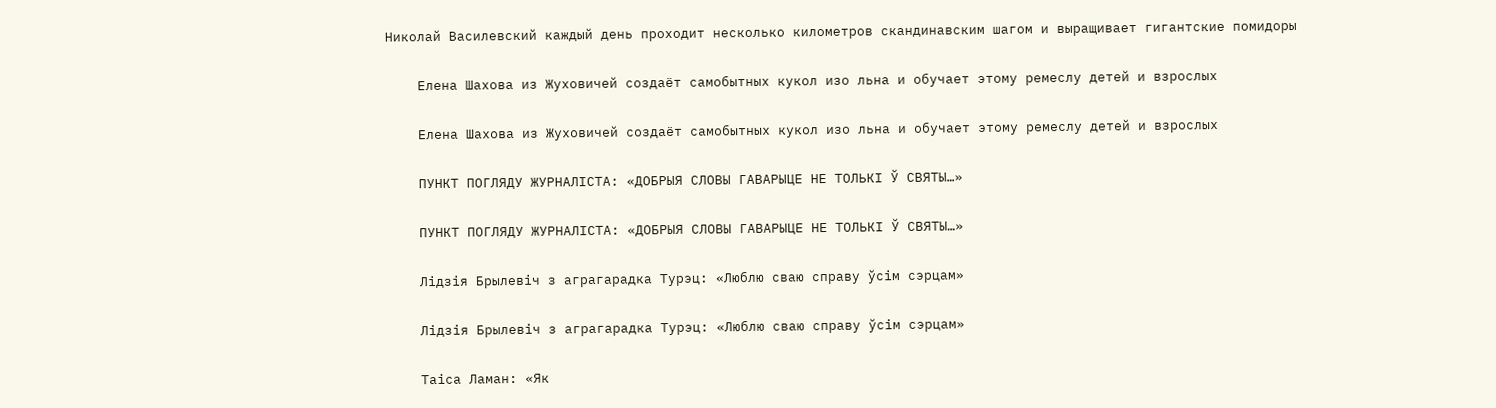Николай Василевский каждый день проходит несколько километров скандинавским шагом и выращивает гигантские помидоры

    Елена Шахова из Жуховичей создаёт самобытных кукол изо льна и обучает этому ремеслу детей и взрослых

    Елена Шахова из Жуховичей создаёт самобытных кукол изо льна и обучает этому ремеслу детей и взрослых

    ПУНКТ ПОГЛЯДУ ЖУРНАЛІСТА: «ДОБРЫЯ СЛОВЫ ГАВАРЫЦЕ НЕ ТОЛЬКІ Ў СВЯТЫ…»

    ПУНКТ ПОГЛЯДУ ЖУРНАЛІСТА: «ДОБРЫЯ СЛОВЫ ГАВАРЫЦЕ НЕ ТОЛЬКІ Ў СВЯТЫ…»

    Лідзія Брылевіч з аграгарадка Турэц: «Люблю сваю справу ўсім сэрцам»

    Лідзія Брылевіч з аграгарадка Турэц: «Люблю сваю справу ўсім сэрцам»

    Таіса Ламан: «Як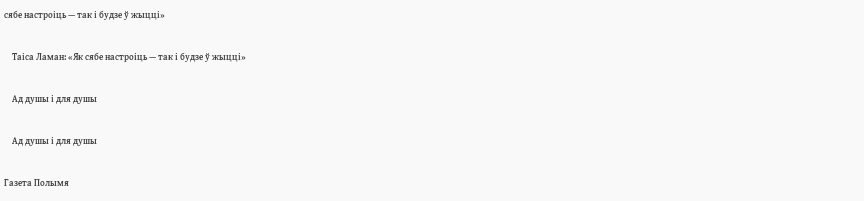сябе настроіць — так і будзе ў жыцці»

    Таіса Ламан: «Як сябе настроіць — так і будзе ў жыцці»

    Ад душы і для душы

    Ад душы і для душы

Газета Полымя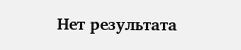Нет результата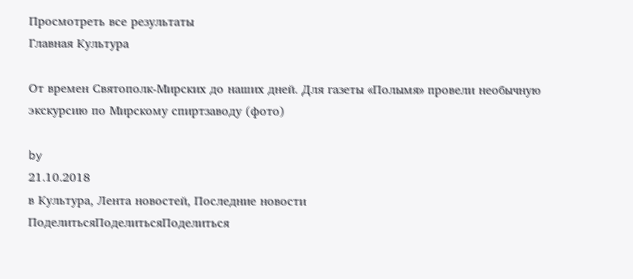Просмотреть все результаты
Главная Культура

От времен Святополк-Мирских до наших дней. Для газеты «Полымя» провели необычную экскурсию по Мирскому спиртзаводу (фото)

by
21.10.2018
в Культура, Лента новостей, Последние новости
ПоделитьсяПоделитьсяПоделиться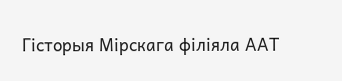Гісторыя Мірскага філіяла ААТ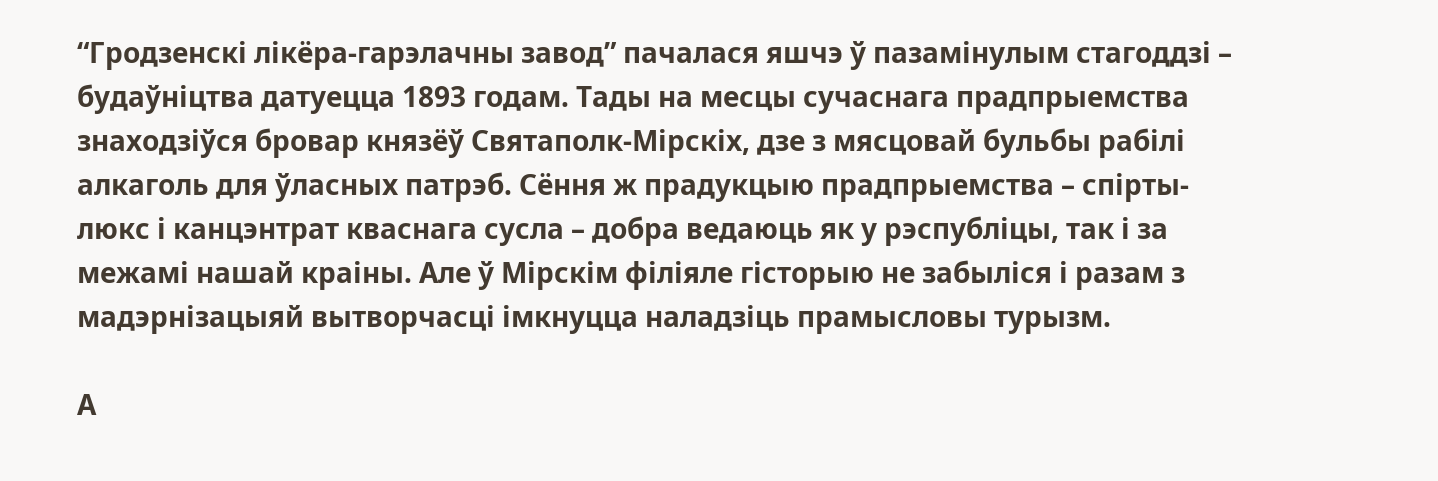“Гродзенскі лікёра-гарэлачны завод” пачалася яшчэ ў пазамінулым стагоддзі – будаўніцтва датуецца 1893 годам. Тады на месцы сучаснага прадпрыемства знаходзіўся бровар князёў Святаполк-Мірскіх, дзе з мясцовай бульбы рабілі алкаголь для ўласных патрэб. Сёння ж прадукцыю прадпрыемства – спірты-люкс і канцэнтрат кваснага сусла – добра ведаюць як у рэспубліцы, так і за межамі нашай краіны. Але ў Мірскім філіяле гісторыю не забыліся і разам з мадэрнізацыяй вытворчасці імкнуцца наладзіць прамысловы турызм.

А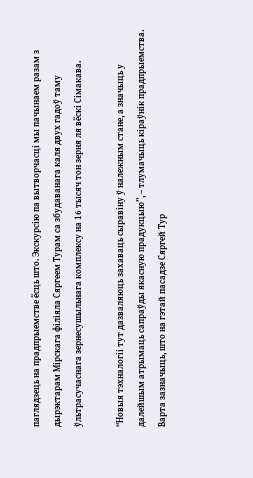паглядзець на прадпрыемстве ёсць што. Экскурсію па вытворчасці мы пачынаем разам з дырэктарам Мірскага філіяла Сяргеем Турам са збудаванага каля двух гадоў таму ўльтрасучаснага зернесушыльнага комплексу на 16 тысяч тон зерня ля вёскі Сімакава.

“Новыя тэхналогіі тут дазваляюць захаваць сыравіну ў належным стане, а значыць у далейшым атрымаць сапраўды якасную прадукцыю”, – тлумачыць кіраўнік прадпрыемства. Варта зазначыць, што на гэтай пасадзе Сяргей Тур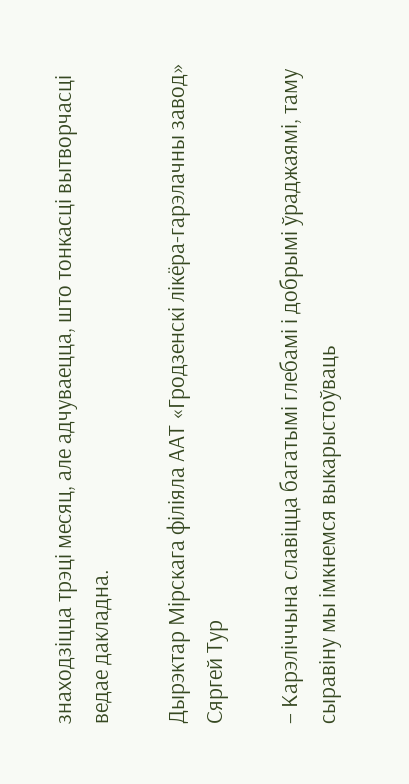знаходзіцца трэці месяц, але адчуваецца, што тонкасці вытворчасці ведае дакладна.

Дырэктар Мірскага філіяла ААТ «Гродзенскі лікёра-гарэлачны завод» Сяргей Тур

– Карэліччына славіцца багатымі глебамі і добрымі ўраджаямі, таму сыравіну мы імкнемся выкарыстоўваць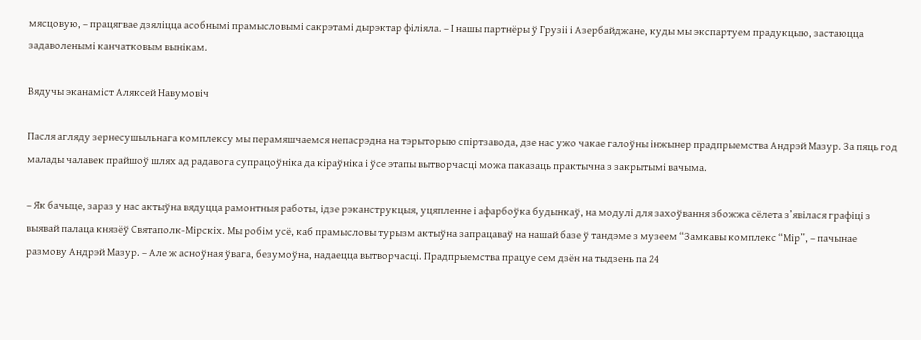мясцовую, – працягвае дзяліцца асобнымі прамысловымі сакрэтамі дырэктар філіяла. – І нашы партнёры ў Грузіі і Азербайджане, куды мы экспартуем прадукцыю, застаюцца задаволенымі канчатковым вынікам.

Вядучы эканаміст Аляксей Навумовіч

Пасля агляду зернесушыльнага комплексу мы перамяшчаемся непасрэдна на тэрыторыю спіртзавода, дзе нас ужо чакае галоўны інжынер прадпрыемства Андрэй Мазур. За пяць год малады чалавек прайшоў шлях ад радавога супрацоўніка да кіраўніка і ўсе этапы вытворчасці можа паказаць практычна з закрытымі вачыма.

– Як бачыце, зараз у нас актыўна вядуцца рамонтныя работы, ідзе рэканструкцыя, уцяпленне і афарбоўка будынкаў, на модулі для захоўвання збожжа сёлета з’явілася графіці з выявай палаца князёў Святаполк-Мірскіх. Мы робім усё, каб прамысловы турызм актыўна запрацаваў на нашай базе ў тандэме з музеем “Замкавы комплекс “Мір”, – пачынае размову Андрэй Мазур. – Але ж асноўная ўвага, безумоўна, надаецца вытворчасці. Прадпрыемства працуе сем дзён на тыдзень па 24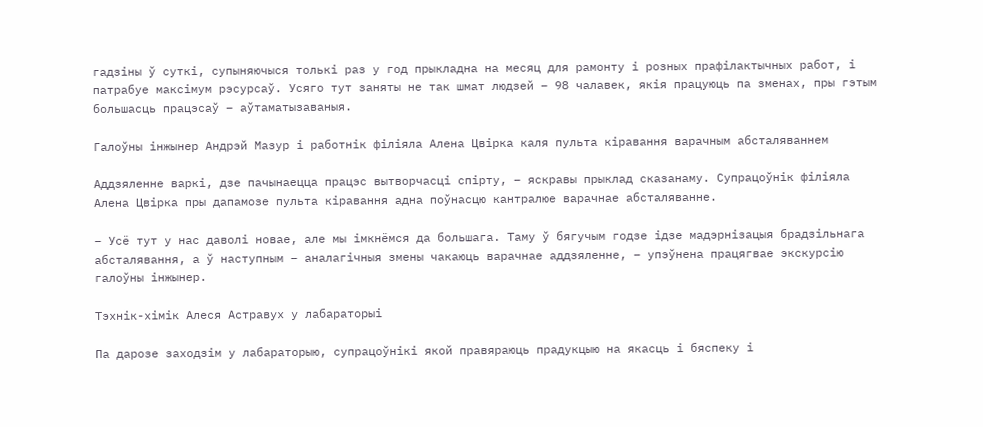гадзіны ў суткі, супыняючыся толькі раз у год прыкладна на месяц для рамонту і розных прафілактычных работ, і патрабуе максімум рэсурсаў. Усяго тут заняты не так шмат людзей – 98 чалавек, якія працуюць па зменах, пры гэтым большасць працэсаў – аўтаматызаваныя.

Галоўны інжынер Андрэй Мазур і работнік філіяла Алена Цвірка каля пульта кіравання варачным абсталяваннем

Аддзяленне варкі, дзе пачынаецца працэс вытворчасці спірту, – яскравы прыклад сказанаму. Супрацоўнік філіяла Алена Цвірка пры дапамозе пульта кіравання адна поўнасцю кантралюе варачнае абсталяванне.

– Усё тут у нас даволі новае, але мы імкнёмся да большага. Таму ў бягучым годзе ідзе мадэрнізацыя брадзільнага абсталявання, а ў наступным – аналагічныя змены чакаюць варачнае аддзяленне, – упэўнена працягвае экскурсію галоўны інжынер.

Тэхнік-хімік Алеся Астравух у лабараторыі

Па дарозе заходзім у лабараторыю, супрацоўнікі якой правяраюць прадукцыю на якасць і бяспеку і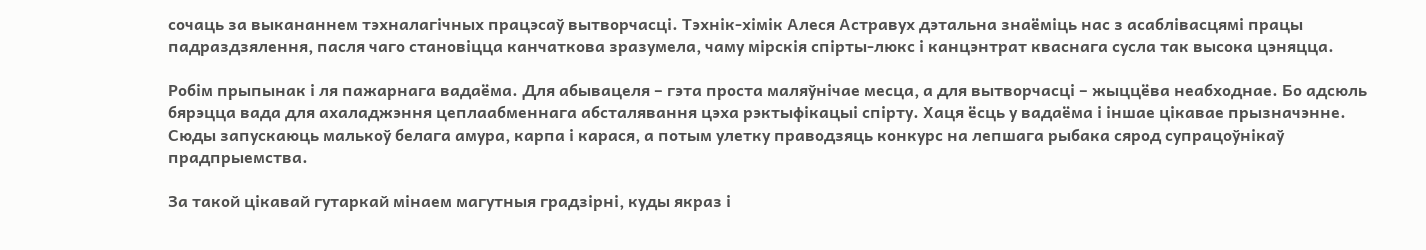сочаць за выкананнем тэхналагічных працэсаў вытворчасці. Тэхнік-хімік Алеся Астравух дэтальна знаёміць нас з асаблівасцямі працы падраздзялення, пасля чаго становіцца канчаткова зразумела, чаму мірскія спірты-люкс і канцэнтрат кваснага сусла так высока цэняцца.

Робім прыпынак і ля пажарнага вадаёма. Для абывацеля – гэта проста маляўнічае месца, а для вытворчасці – жыццёва неабходнае. Бо адсюль бярэцца вада для ахаладжэння цеплаабменнага абсталявання цэха рэктыфікацыі спірту. Хаця ёсць у вадаёма і іншае цікавае прызначэнне. Сюды запускаюць малькоў белага амура, карпа і карася, а потым улетку праводзяць конкурс на лепшага рыбака сярод супрацоўнікаў прадпрыемства.

За такой цікавай гутаркай мінаем магутныя градзірні, куды якраз і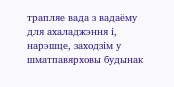трапляе вада з вадаёму для ахаладжэння і, нарэшце, заходзім у шматпавярховы будынак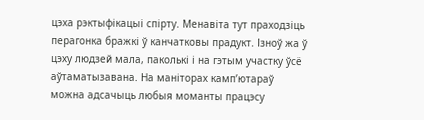цэха рэктыфікацыі спірту. Менавіта тут праходзіць перагонка бражкі ў канчатковы прадукт. Ізноў жа ў цэху людзей мала, паколькі і на гэтым участку ўсё аўтаматызавана. На маніторах камп’ютараў можна адсачыць любыя моманты працэсу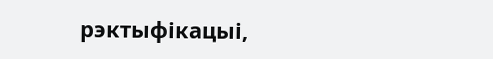рэктыфікацыі,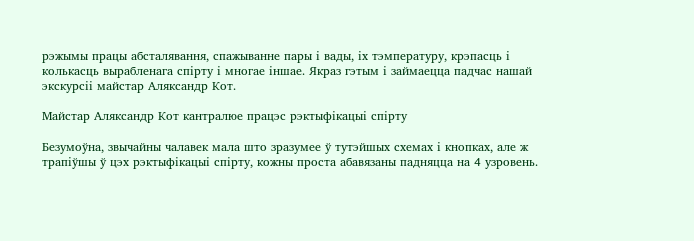рэжымы працы абсталявання, спажыванне пары і вады, іх тэмпературу, крэпасць і колькасць вырабленага спірту і многае іншае. Якраз гэтым і займаецца падчас нашай экскурсіі майстар Аляксандр Кот.

Майстар Аляксандр Кот кантралюе працэс рэктыфікацыі спірту

Безумоўна, звычайны чалавек мала што зразумее ў тутэйшых схемах і кнопках, але ж трапіўшы ў цэх рэктыфікацыі спірту, кожны проста абавязаны падняцца на 4 узровень.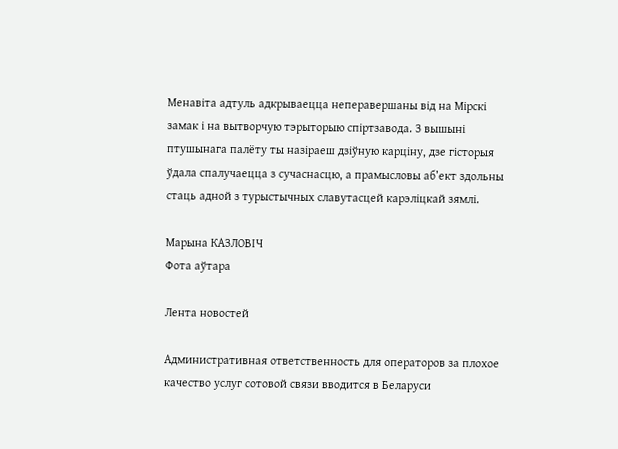Менавіта адтуль адкрываецца неперавершаны від на Мірскі замак і на вытворчую тэрыторыю спіртзавода. З вышыні птушынага палёту ты назіраеш дзіўную карціну, дзе гісторыя ўдала спалучаецца з сучаснасцю, а прамысловы аб’ект здольны стаць адной з турыстычных славутасцей карэліцкай зямлі.

Марына КАЗЛОВІЧ
Фота аўтара

Лента новостей

Административная ответственность для операторов за плохое качество услуг сотовой связи вводится в Беларуси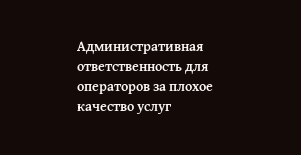Административная ответственность для операторов за плохое качество услуг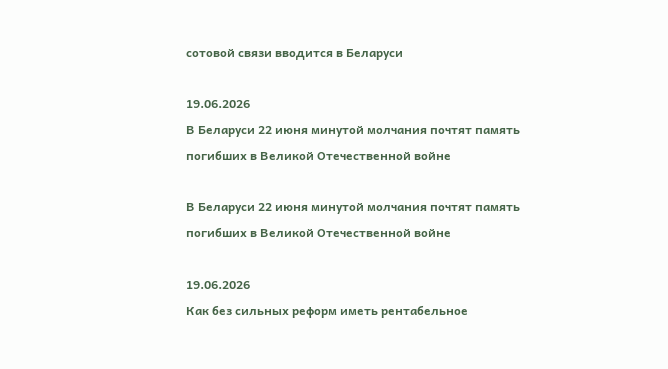сотовой связи вводится в Беларуси

19.06.2026
В Беларуси 22 июня минутой молчания почтят память погибших в Великой Отечественной войне

В Беларуси 22 июня минутой молчания почтят память погибших в Великой Отечественной войне

19.06.2026
Как без сильных реформ иметь рентабельное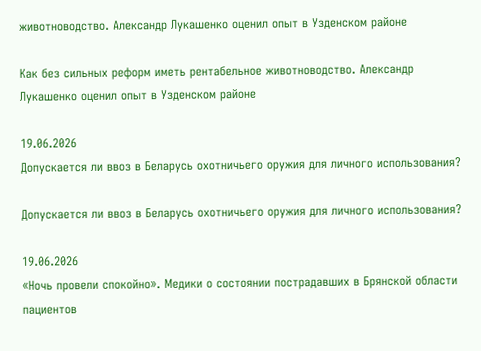животноводство. Александр Лукашенко оценил опыт в Узденском районе

Как без сильных реформ иметь рентабельное животноводство. Александр Лукашенко оценил опыт в Узденском районе

19.06.2026
Допускается ли ввоз в Беларусь охотничьего оружия для личного использования?

Допускается ли ввоз в Беларусь охотничьего оружия для личного использования?

19.06.2026
«Ночь провели спокойно». Медики о состоянии пострадавших в Брянской области пациентов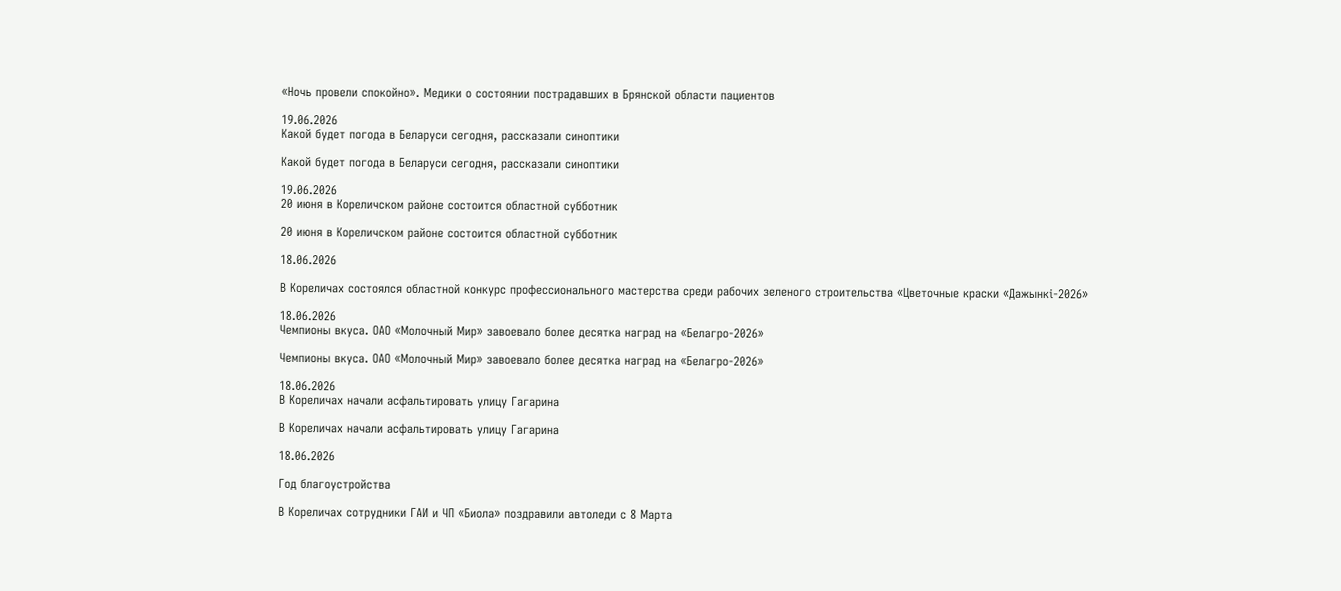«Ночь провели спокойно». Медики о состоянии пострадавших в Брянской области пациентов

19.06.2026
Какой будет погода в Беларуси сегодня, рассказали синоптики

Какой будет погода в Беларуси сегодня, рассказали синоптики

19.06.2026
20 июня в Кореличском районе состоится областной субботник

20 июня в Кореличском районе состоится областной субботник

18.06.2026

В Кореличах состоялся областной конкурс профессионального мастерства среди рабочих зеленого строительства «Цветочные краски «Дажынкi-2026»

18.06.2026
Чемпионы вкуса. ОАО «Молочный Мир» завоевало более десятка наград на «Белагро-2026»

Чемпионы вкуса. ОАО «Молочный Мир» завоевало более десятка наград на «Белагро-2026»

18.06.2026
В Кореличах начали асфальтировать улицу Гагарина

В Кореличах начали асфальтировать улицу Гагарина

18.06.2026

Год благоустройства

В Кореличах сотрудники ГАИ и ЧП «Биола» поздравили автоледи с 8 Марта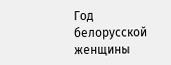Год белорусской женщины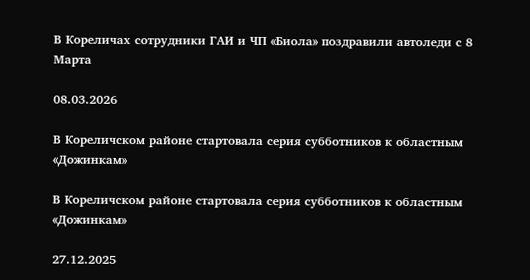В Кореличах сотрудники ГАИ и ЧП «Биола» поздравили автоледи с 8 Марта

08.03.2026

В Кореличском районе стартовала серия субботников к областным «Дожинкам»

В Кореличском районе стартовала серия субботников к областным «Дожинкам»

27.12.2025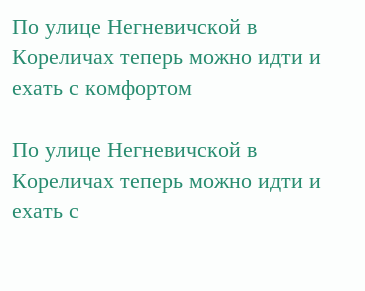По улице Негневичской в Кореличах теперь можно идти и ехать с комфортом

По улице Негневичской в Кореличах теперь можно идти и ехать с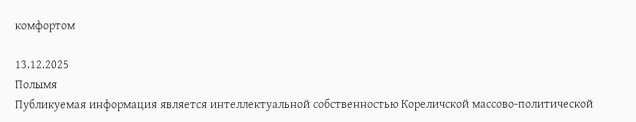комфортом

13.12.2025
Полымя
Публикуемая информация является интеллектуальной собственностью Кореличской массово‑политической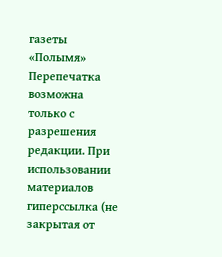газеты «Полымя» Перепечатка возможна только с разрешения редакции. При использовании материалов гиперссылка (не закрытая от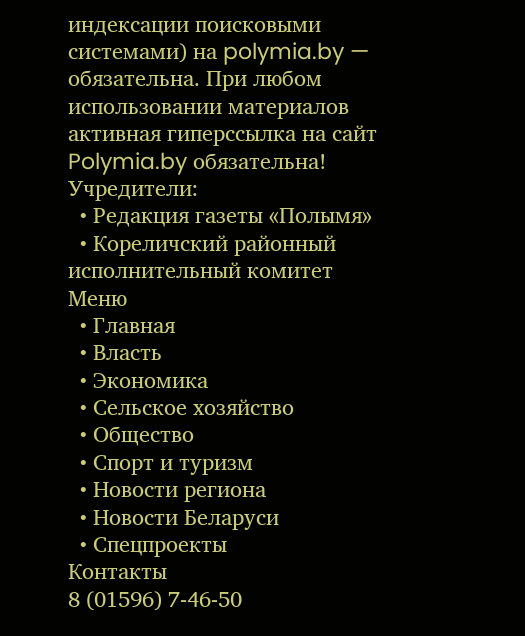индексации поисковыми системами) на polymia.by — обязательна. При любом использовании материалов активная гиперссылка на сайт Polymia.by обязательна!
Учредители:
  • Редакция газеты «Полымя»
  • Кореличский районный исполнительный комитет
Меню
  • Главная
  • Власть
  • Экономика
  • Сельское хозяйство
  • Общество
  • Спорт и туризм
  • Новости региона
  • Новости Беларуси
  • Спецпроекты
Контакты
8 (01596) 7-46-50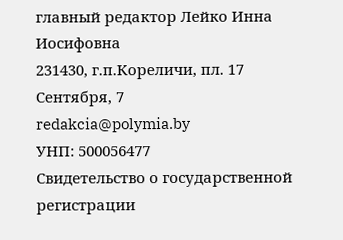главный редактор Лейко Инна Иосифовна
231430, г.п.Кореличи, пл. 17 Сентября, 7
redakcia@polymia.by
УНП: 500056477
Свидетельство о государственной регистрации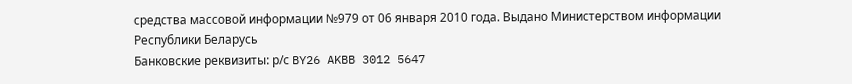средства массовой информации №979 от 06 января 2010 года. Выдано Министерством информации Республики Беларусь
Банковские реквизиты: р/с BY26 AKBB 3012 5647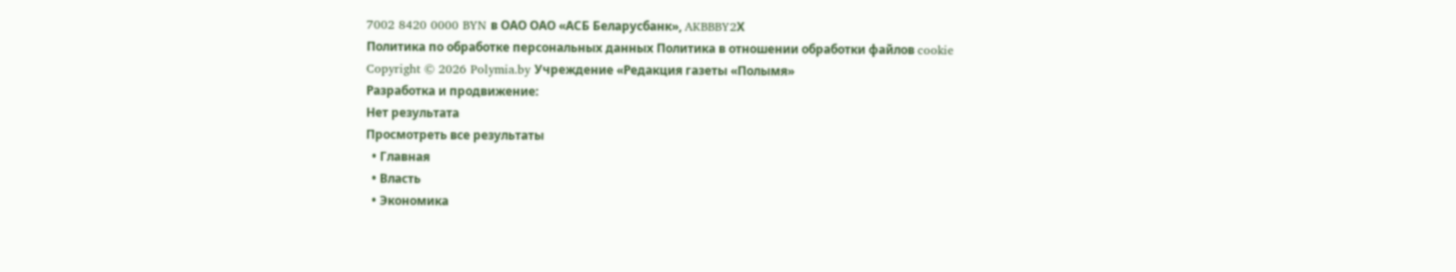7002 8420 0000 BYN в ОАО ОАО «АСБ Беларусбанк», AKBBBY2Х
Политика по обработке персональных данных Политика в отношении обработки файлов cookie
Copyright © 2026 Polymia.by Учреждение «Редакция газеты «Полымя»
Разработка и продвижение:
Нет результата
Просмотреть все результаты
  • Главная
  • Власть
  • Экономика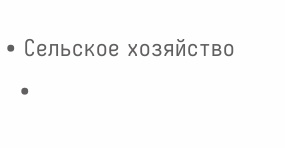• Сельское хозяйство
  •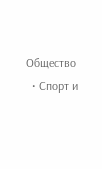Общество
  • Спорт и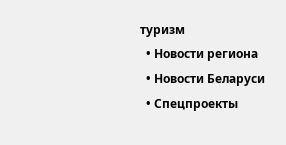туризм
  • Новости региона
  • Новости Беларуси
  • Спецпроекты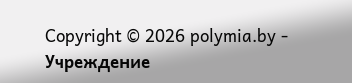Copyright © 2026 polymia.by - Учреждение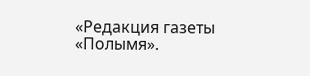«Редакция газеты «Полымя».